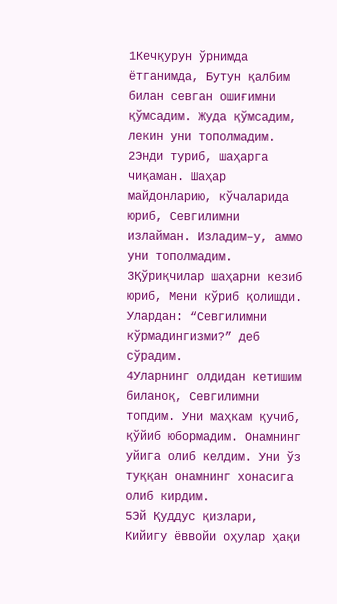1Кечқурун ўрнимда ётганимда, Бутун қалбим билан севган ошиғимни қўмсадим. Жуда қўмсадим, лекин уни тополмадим.
2Энди туриб, шаҳарга чиқаман. Шаҳар майдонларию, кўчаларида юриб, Севгилимни излайман. Изладим–у, аммо уни тополмадим.
3Қўриқчилар шаҳарни кезиб юриб, Мени кўриб қолишди. Улардан: “Севгилимни кўрмадингизми?” деб сўрадим.
4Уларнинг олдидан кетишим биланоқ, Севгилимни топдим. Уни маҳкам қучиб, қўйиб юбормадим. Онамнинг уйига олиб келдим. Уни ўз туққан онамнинг хонасига олиб кирдим.
5Эй Қуддус қизлари, Кийигу ёввойи оҳулар ҳақи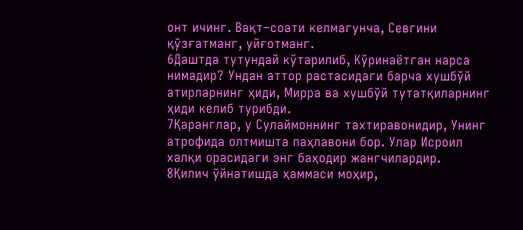онт ичинг. Вақт–соати келмагунча, Севгини қўзғатманг, уйғотманг.
6Даштда тутундай кўтарилиб, Кўринаётган нарса нимадир? Ундан аттор растасидаги барча хушбўй атирларнинг ҳиди, Мирра ва хушбўй тутатқиларнинг ҳиди келиб турибди.
7Қаранглар, у Сулаймоннинг тахтиравонидир, Унинг атрофида олтмишта паҳлавони бор. Улар Исроил халқи орасидаги энг баҳодир жангчилардир.
8Қилич ўйнатишда ҳаммаси моҳир,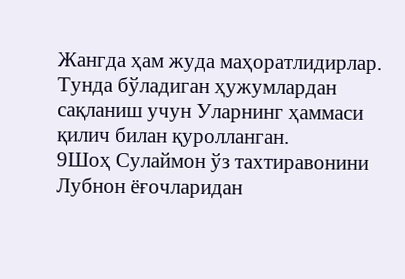Жангда ҳам жуда маҳоратлидирлар. Тунда бўладиган ҳужумлардан сақланиш учун Уларнинг ҳаммаси қилич билан қуролланган.
9Шоҳ Сулаймон ўз тахтиравонини Лубнон ёғочларидан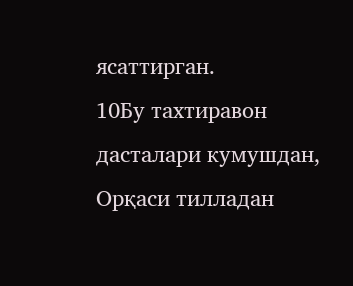ясаттирган.
10Бу тахтиравон дасталари кумушдан, Орқаси тилладан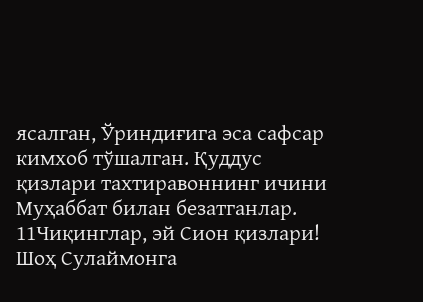ясалган, Ўриндиғига эса сафсар кимхоб тўшалган. Қуддус қизлари тахтиравоннинг ичини Муҳаббат билан безатганлар.
11Чиқинглар, эй Сион қизлари! Шоҳ Сулаймонга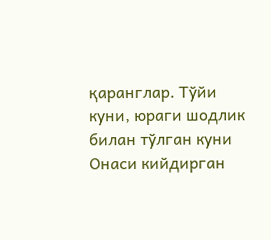қаранглар. Тўйи куни, юраги шодлик билан тўлган куни Онаси кийдирган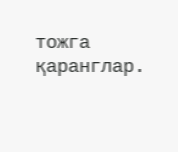тожга қаранглар.